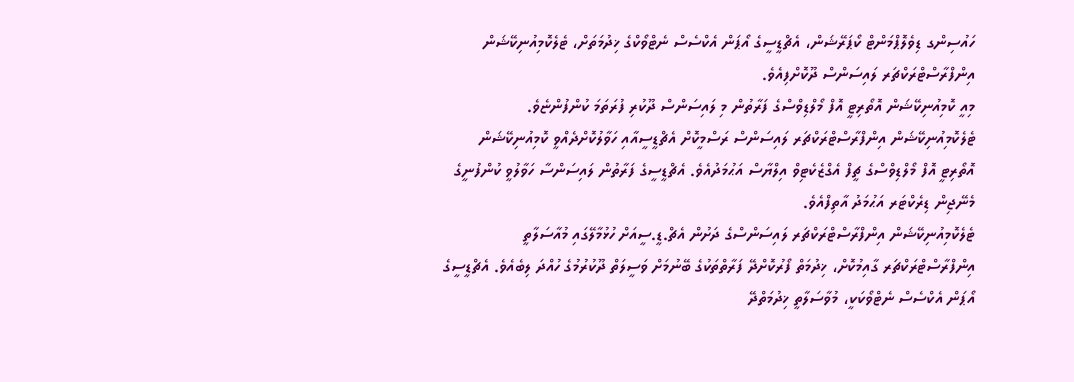ހައުސިންގ ޑިވެލޮޕްމަންޓް ކޯޕަރޭޝަން، އެޗްޑީސީގެ އޯޕަން އެކްސެސް ނެޓްވޯކްގެ ޚިދުމަތަށް، ޓެލެކޮމިއުނިކޭޝަން އިންފްރާސްޓްރަކްޗަރ ލައިސަންސް ދޫކޮށްފިއެވެ.
މިއީ ކޮމިއުނިކޭޝަން އޮތޯރިޓީ އޮފް މޯލްޑިވްސްގެ ފަރާތުން މި ލައިސަންސް ދޫކުރި ފުރަތަމަ ކުންފުންޏެވެ.
ޓެލެކޮމިއުނިކޭޝަން އިންފްރާސްޓްރަކްޗަރ ލައިސަންސް ރަސްމީކޮށް އެޗްޑީސީއާއި ހަވާލުކޮށްދެއްވީ ކޮމިއުނިކޭޝަން އޮތޯރިޓީ އޮފް މޯލްޑިވްސްގެ ޗީފް އެގްޒެކެޓިވް އިލްޔާސް އަޙުމަދުއެވެ. އެޗްޑީސީގެ ފަރާތުން ލައިސަންސާ ހަވާލުވީ ކުންފުނީގެ މެނޭޖިން ޑިރެކްޓަރ އަޙުމަދު އާތިފްއެވެ.
ޓެލެކޮމިއުނިކޭޝަން އިންފްރާސްޓްރަކްޗަރ ލައިސަންސްގެ ދަށުން އެޗް.ޑީ.ސީއަށް ހުޅުމާލޭގައި މުއާސަލާތީ އިންފްރާސްޓްރަކްޗަރ ގާއިމުކޮށް، ޚިދުމަތް ފޯރުކޮށްދޭ ފަރާތްތަކުގެ ބޭނުމަށް ވަސީލަތް ދޫކުރުމުގެ ހުއްދަ ލިބެއެވެ. އެޗްޑީސީގެ އޯޕަން އެކްސެސް ނެޓްވޯކަކީ، މުވާސަލާތީ ޚިދުމަތްދޭ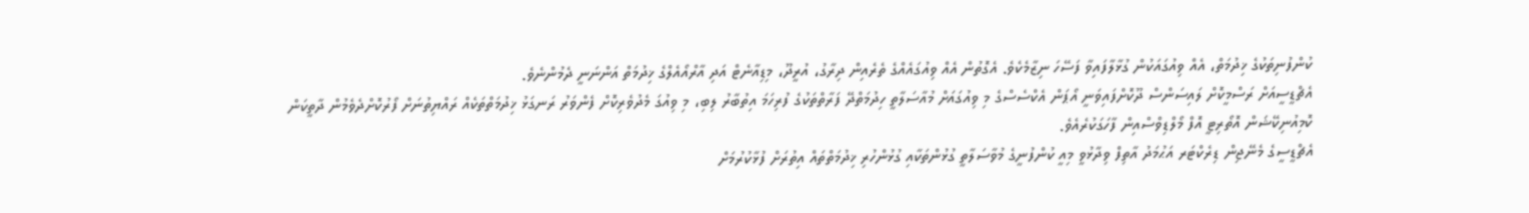ކުންފުނިތަކުގެ ޚިދުމަތް، އެއް ވިއުގައަކުން ގުޅާލާފައިވާ ފަސޭހަ ނިޒާމެކެވެ. އެގޮތުން އެއް ވިއުގައެއްގެ ތެރެއިން ދިރާގު، އުރީދޫ، މިޑިއާނެޓް އަދި އާރްއޯއެލްގެ ޚިދުމަތް އަންނަނީ ދެމުންނެވެ.
އެޗްޑީސީއަށް ރަސްމީކޮށް ލައިސަންސް ދޫކޮށްފައިވަނީ އޯޕަން އެކްސެސްގެ މި ވިއުގައަށް މުއާސަލާތީ ހިދުމަތްދޭ ފަރާތްތަކުގެ ފުރިހަމަ އިތުބާރު ލިބި، މި ވިއުގަ މެދުވެރިކޮށް ފެންވަރު ރަނގަޅު ޚިދުމަތްތަކެއް ރައްޔިތުނަށް ފޯރުކޮށްދެވެމުން ދާތީކަން ކޮމިއުނިކޭޝަން އޮތޯރިޓީ އޮފް މޯލްޑިވްސްއިން ފާހަގަކުރެއެވެ.
އެޗްޑީސީގެ މެނޭޖިން ޑިރެކްޓަރ އަޙުމަދު އާތިފް ވިދާޅުވީ މިއީ ކުންފުނީގެ މުވާސަލާތީ ގުޅުންތަކާއި ގުޅުންހުރި ޚިދުމަތްތައް އިތުރަށް ފުޅާކުރުމަށް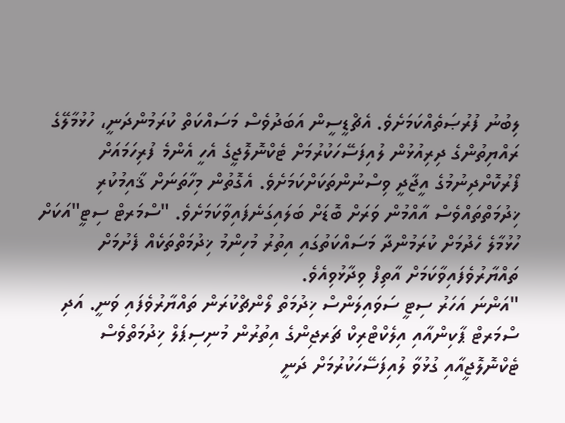ލިބުނު ފުރުޞަތެއްކަމަށެވެ. އެޗްޑީސީން އަބަދުވެސް މަސައްކަތް ކުރަމުންދަނީ، ހުޅުމާލޭގެ ރައްޔިތުންގެ ދިރިއުޅުން ލުއިފަސޭހަކުރުމަށް ޓެކްނޮލޮޖީގެ އެހީ އެންމެ ފުރިހަމައަށް ފޯރުކޮށްދިނުމުގެ އީޖާދީ ވިސްނުންތަކަށްކަމަށެވެ. އެގޮތުން މިހާތަނަށް ޤާއިމުކުރި ޚިދުމަތްތައްވެސް އާއްމުން ވަރަށް ބޮޑަށް ބަލައިގަނެފައިވާކަމަށެވެ. "ސްމަރޓް ސިޓީ"އަކަށް ހުޅުމާލެ ހެދުމަށް ކުރަމުންދާ މަސައްކަތުގައި އިތުރު މުހިންމު ޚިދުމަތްތަކެއް ފެށުމަށް ތައްޔާރުވެފައިވާކަމަށް އާތިފް ވިދާޅުވިއެވެ.
"އަންނަ އަހަރު ސިޓީ ސަވައިލަންސް ޚިދުމަތް ލޯންޗްކުރަން ތައްޔާރުވެފައި ވަނީ. އަދި ސްމަރޓް ޕާކިންއާއި އިލެކްޓްރިކް ޗަރޖިންގެ އިތުރުން މުނިސިޕަލް ޚިދުމަތްވެސް ޓެކްނޮލޮޖީއާއި ގުޅުވާ ލުއިފަސޭހަކުރުމަށް ދަނީ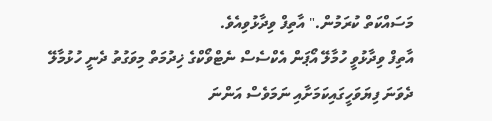މަސައްކަތް ކުރަމުން." އާތިފް ވިދާޅުވިއެވެ.
އާތިފް ވިދާޅުވީ ހުމާލޭ އޯޕަން އެކްސެސް ނެޓްވޯކްގެ ޚިދުމަތް މިވަގުތު ދެނީ ހުޅުމާލޭ ދެވަނަ ފިޔަވަހީގައިކަމަށާއި ނަމަވެސް އަންނަ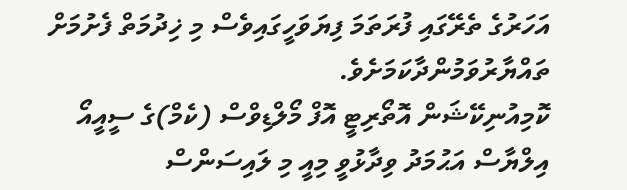އަހަރުގެ ތެރޭގައި ފުރަތަމަ ފިޔަވަހީގައިވެސް މި ޚިދުމަތް ފެށުމަށް ތައްޔާރުވަމުންދާކަމަށެވެ.
ކޮމިއުނިކޭޝަން އޮތޯރިޓީ އޮފް މޯލްޑިވްސް (ކެމް)ގެ ސީއީއޯ އިލްޔާސް އަޙުމަދު ވިދާޅުވީ މިއީ މި ލައިސަންސް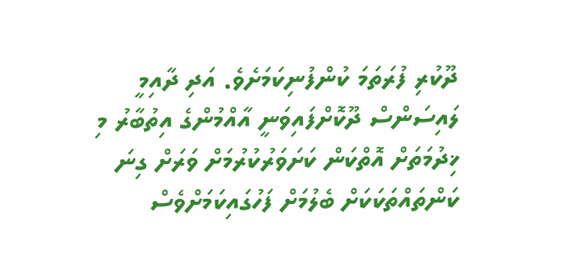ދޫކުރި ފުރަތަމަ ކުންފުނިކަމަށެވެ. އަދި ދާއިމީ ލައިސަންސް ދޫކޮށްފައިވަނީ އާއްމުންގެ އިތުބާރު މި ޚިދުމަތަށް އޮތްކަން ކަށަވަރުކުރުމަށް ވަރަށް ގިނަ ކަންތައްތަކަކަށް ބެލުމަށް ފަހުގައިކަމަށްވެސް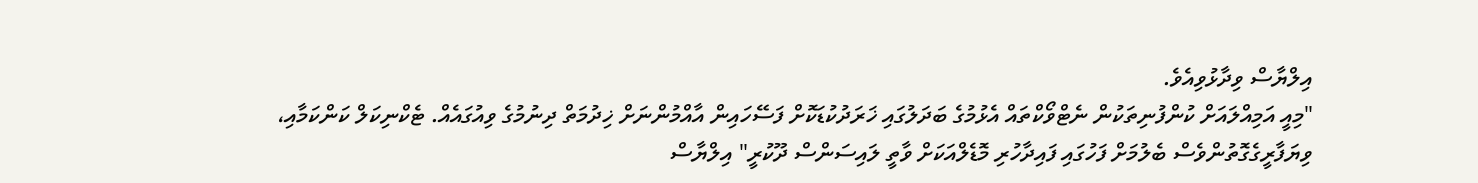އިލްޔާސް ވިދާޅުވިއެވެ.
"މިއީ އަމިއްލައަށް ކުންފުނިތަކުން ނެޓްވޯކްތައް އެޅުމުގެ ބަދަލުގައި ޚަރަދުކުޑަކޮށް ފަސޭހައިން އާއްމުންނަށް ޚިދުމަތް ދިނުމުގެ ވިއުގައެއް. ޓެކްނިކަލް ކަންކަމާއި، ވިޔަފާރީގެގޮތުންވެސް ބެލުމަށް ފަހުގައި ފައިދާހުރި މޮޑެލްއަކަށް ވާތީ ލައިސަންސް ދޫކުރީ" އިލްޔާސް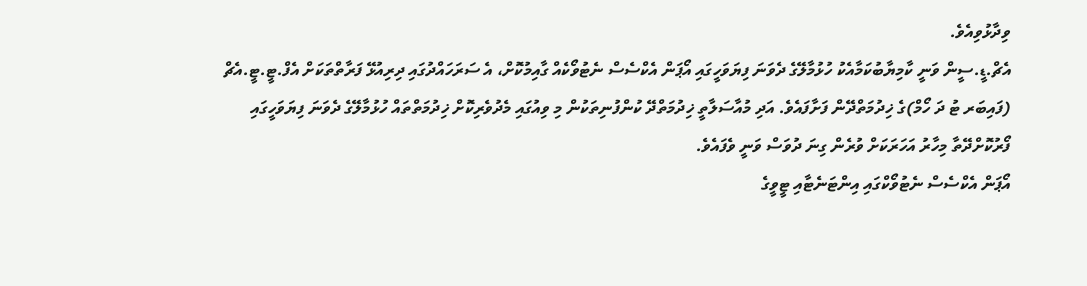ވިދާޅުވިއެވެ.
އެޗް.ޑީ.ސީން ވަނީ ކާމިޔާބުކަމާއެކު ހުޅުމާލޭގެ ދެވަނަ ފިޔަވަހީގައި އޯޕަން އެކްސެސް ނެޓުވޯކެއް ގާއިމުކޮށް، އެ ސަރަހައްދުގައި ދިރިއުޅޭ ފަރާތްތަކަށް އެފް.ޓީ.ޓީ.އެޗް (ފައިބަރ ޓު ދަ ހޯމް)ގެ ޚިދުމަތްދޭން ފަށާފައެވެ. އަދި މުއާސަލާތީ ޚިދުމަތްދޭ ކުންފުނިތަކުން މި ވިއުގައި މެދުވެރިކޮށް ޚިދުމަތްތައް ހުޅުމާލޭގެ ދެވަނަ ފިޔަވަހީގައި ފޯރުކޮށްދޭތާ މިހާރު އަހަރަކަށް ވުރެން ގިނަ ދުވަސް ވަނީ ވެފައެވެ.
އޯޕަން އެކްސެސް ނެޓުވޯކްގައި އިންޓަނެޓާއި ޓީވީގެ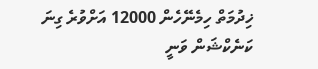ޚިދުމަތް ހިމެނޭހެން 12000 އަށްވުރެ ގިނަ ކަނެކްޝަން ވަނީ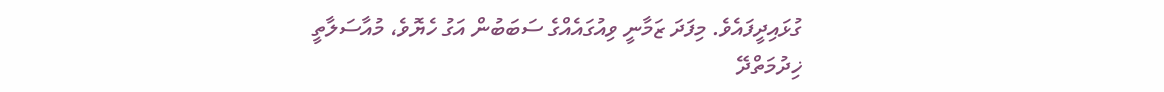ގުޅައިދީފައެވެ. މިފަދަ ޒަމާނީ ވިއުގައެއްގެ ސަބަބުން އަގު ހެޔޮވެ، މުއާސަލާތީ ޚިދުމަތްދޭ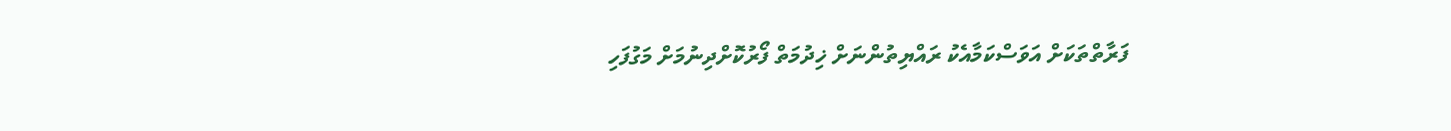ފަރާތްތަކަށް އަވަސްކަމާއެކު ރައްޔިތުންނަށް ޚިދުމަތް ފޯރުކޮށްދިނުމަށް މަގުފަހި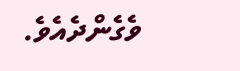ވެގެންދެއެވެ.